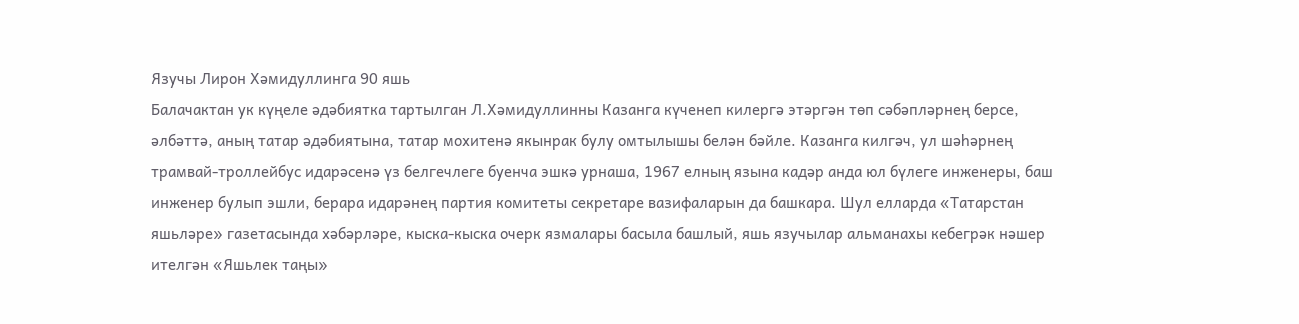Язучы Лирон Хәмидуллинга 90 яшь
Балачактан ук күңеле әдәбиятка тартылган Л.Хәмидуллинны Казанга күченеп килергә этәргән төп сәбәпләрнең берсе, әлбәттә, аның татар әдәбиятына, татар мохитенә якынрак булу омтылышы белән бәйле. Казанга килгәч, ул шәһәрнең трамвай-троллейбус идарәсенә үз белгечлеге буенча эшкә урнаша, 1967 елның язына кадәр анда юл бүлеге инженеры, баш инженер булып эшли, берара идарәнең партия комитеты секретаре вазифаларын да башкара. Шул елларда «Татарстан яшьләре» газетасында хәбәрләре, кыска-кыска очерк язмалары басыла башлый, яшь язучылар альманахы кебегрәк нәшер ителгән «Яшьлек таңы»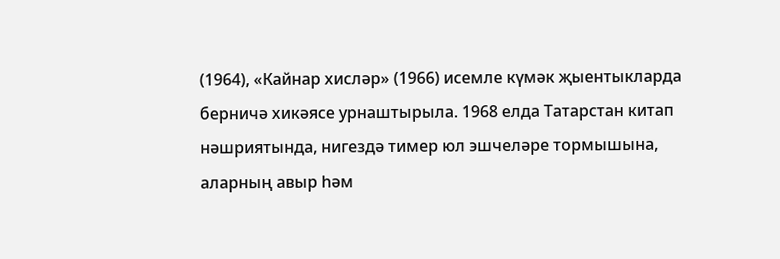(1964), «Кайнар хисләр» (1966) исемле күмәк җыентыкларда берничә хикәясе урнаштырыла. 1968 елда Татарстан китап нәшриятында, нигездә тимер юл эшчеләре тормышына, аларның авыр һәм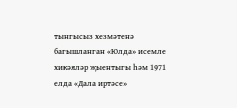тынгысыз хезмәтенә багышланган «Юлда» исемле хикәяләр җыентыгы һәм 1971 елда «Дала иртәсе»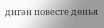дигән повесте дөнья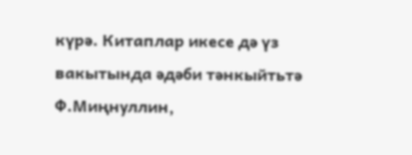күрә. Китаплар икесе дә үз вакытында әдәби тәнкыйтьтә Ф.Миңнуллин,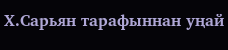Х.Сарьян тарафыннан уңай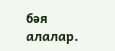бәя алалар.